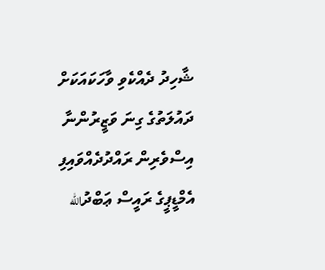ޝާހިދު ދެއްކެވި ވާހަކައަކަށް ދައުލަތުގެ ގިނަ ވަޒީރުންނާ އިސްވެރިން ރައްދުދެއްވައިފި
އެމްޑީޕީގެ ރައީސް ޢަބްދުالله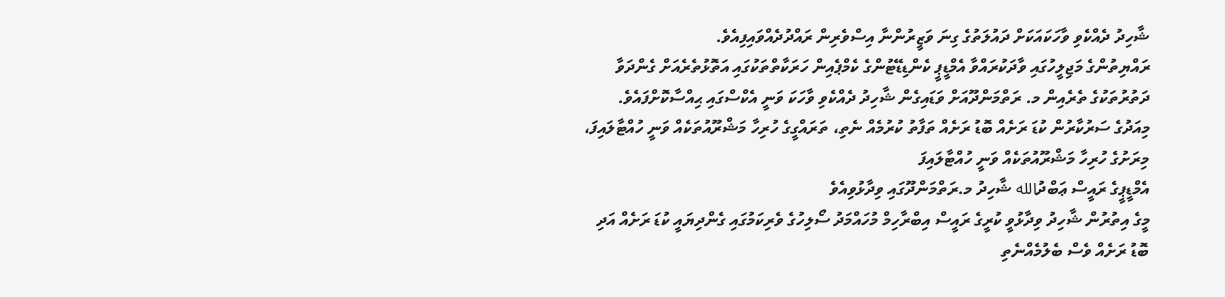ޝާހިދު ދެއްކެވި ވާހަކައަކަށް ދައުލަތުގެ ގިނަ ވަޒީރުންނާ އިސްވެރިން ރައްދުދެއްވައިފިއެވެ.
ރައްޔިތުންގެ މަޖިލީހުގައި ވާދަކުރައްވާ އެމްޑީޕީ ކެންޑިޑޭޓުންގެ ކެމްޕެއިން ހަރަކާތްތަކުގައި އަތޮޅުތެރެއަށް ގެންދަވާ ދަތުރުތަކުގެ ތެރެއިން މ. ރަތްމަންދޫއަށް ވަޑައިގެން ޝާހިދު ދެއްކެވި ވާހަކަ ވަނީ އެކްސްގައި ޙިއްސާކޮށްފައެވެ.
މިއަދުގެ ސަރުކާރުން ކުޑަ ރަށެއް ބޮޑު ރަށެއް ތަފާތު ކުރުމެއް ނެތި، ތަރައްގީގެ ހުރިހާ މަޝްރޫއުތަކެއް ވަނީ ހުއްޓާލައިފަ، މިރަށުގެ ހުރިހާ މަޝްރޫއުތަކެއް ވަނީ ހުއްޓާލައިފަ
އެމްޑީޕީގެ ރައީސް ޢަބްދުالله ޝާހިދު މ.ރަތްމަންދޫގައި ވިދާޅުވިއެވެ
މީގެ އިތުރުން ޝާހިދު ވިދާޅުވީ ކުރީގެ ރައީސް އިބްރާހިމް މުހައްމަދު ސޯލިހުގެ ވެރިކަމުގައި ގެންދިޔައީ ކުޑަ ރަށެއް އަދި ބޮޑު ރަށެއް ވެސް ބެލުމެއްނެތި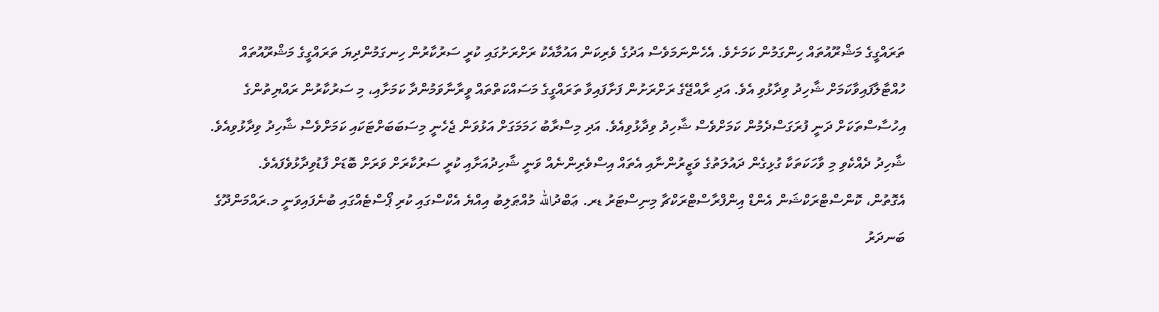ތަރައްގީގެ މަޝްރޫއުތައް ހިންގަމުން ކަމަށެވެ. އެހެންނަމަވެސް އަދުގެ ވެރިކަން އައުމާއެކު ރަށްރަށުގައި ކުރީ ސަރުކާރުން ހިނގަމުންދިޔަ ތަރައްގީގެ މަޝްރޫއުތައް ހުއްޓާލާފައިވާކަމަށް ޝާހިދު ވިދާޅުވި އެވެ. އަދި ރާއްޖޭގެ ރަށްރަށުން ފަށާފައިވާ ތަރައްގީގެ މަސައްކަތްތައް ވީރާނާވަމުންދާ ކަމަށާއި، މި ސަރުކާރުން ރައްޔިތުންގެ އިހުސާސްތަކަށް ދަނީ ފުރަގަސްދެމުން ކަމަށްވެސް ޝާހިދު ވިދާޅުވިއެވެ. އަދި މިސްރާބު ހަމަމަގަށް އަޅުވަން ޖެހެނީ މިސަބަބަށްޓަކައި ކަމަށްވެސް ޝާހިދު ވިދާޅުވިއެވެ.
ޝާހިދު ދެއްކެވި މި ވާހަކަތަކާ ގުޅިގެން ދައުލަތުގެ ވަޒީރުންނާއި އެތައް އިސްވެރިންނެއް ވަނީ ޝާހިދުއަށާއި ކުރީ ސަރުކާރަށް ވަރަށް ބޮޑަށް ފާޑުވިދާޅުވެފައެވެ.
އެގޮތުން، ކޮންސްޓްރަކްޝަން އެންޑް އިންފްރާސްޓްރަކްޗާ މިނިސްޓަރު ޑރ. ޢަބްދުالله މުއްޠަލިބު އިއްޔެ އެކްސްގައި ކުރި ޕޯސްޓެއްގައި ބުނެފައިވަނީ މ.ރައްމަންދޫގެ ބަނދަރު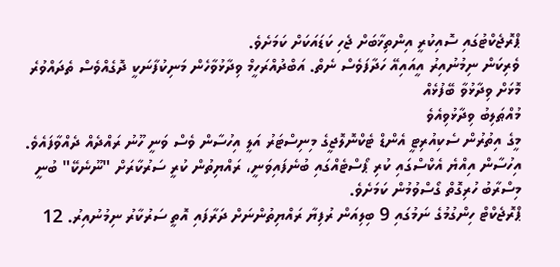ޕްރޮޖެކްޓުގައި ސޮއިކުރީ އިންތިޚާބަށް ޖެހި ކަޑައަކަށް ކަމަށެވެ.
ވެރިކަން ނިމުނުއިރު އީއައިއޭ ހަދާފަވެސް ނެތް. އަބްދުއްރަހީމް ވިދާޅުވާހެން މަނިކުފާނަކީ ދޮގެއްވެސް ތެދައްވުރެ މޮޅަށް ވިދާޅުވާ ބޭފުޅެއް
މުއްޠަލިބު ވިދާޅުވިއެވެ
މީގެ އިތުރުން ސެކިއުރިޓީ އެންޑް ޓެކްނޮލޮޖީގެ މިނިސްޓަރު އަލީ އިހުސާން ވެސް ވަނީ ހޫނު ރައްދެއް ދެއްވާފައެވެ. އިހުސާން އިއްޔެ އެކްސްގައި ކުރި ޕޯސްޓެއްގައި ބުނެފައިވަނީ، ރައްޔިތުން ކުރީ ސަރުކާރަށް "ނޫނެކޭ" ބުނީ މިސްރާބު ހުރިގޮތް ގޯސްވުމުން ކަމަށެވެ.
ޕްރޮޖެކްޓް ހިންގުމުގެ ނަމުގައި 9 ބިލިއަން ރުފިޔާ ރައްޔިތުންނަށް ދަރާފައި އޮތީ ސަރުކާރު ނިމުނުއިރު. 12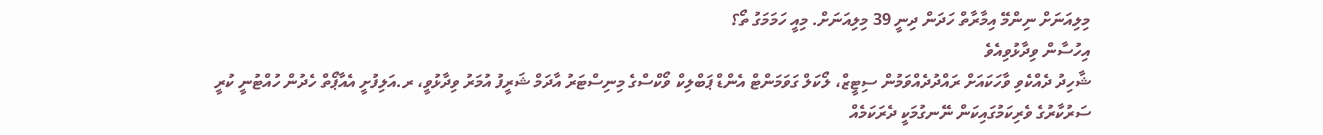މިލިއަނަށް ނިންމޭ އިމާރާތް ހަދަން ދިނީ 39 މިލިއަނަށް. މިއީ ހަމަމަގު ތޯ؟
އިހުސާން ވިދާޅުވިއެވެ
ޝާހިދު ދެއްކެވި ވާހަކައަށް ރައްދުދެއްވަމުން ސިޓީޒް، ލޯކަލް ގަވަމަންޓް އެންޑް ޕަބްލިކް ވޯކްސްގެ މިނިސްޓަރު އާދަމް ޝަރީފު އުމަރު ވިދާޅުވީ، ރ.އަލިފުށީ އެއާޕޯތް ހެދުން ހުއްޓުނީ ކުރީ ސަރުކާރުގެ ވެރިކަމުގައިކަން ނޭނގުމަކީ ދެރަކަމެއް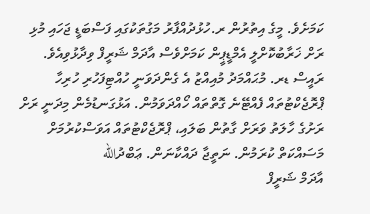ކަމަށެވެ. މީގެ އިތުރުން ރ.ހުޅުދުއްފާރު މަގުތަކުގައި ފަސްބަޑީ ޖަހައި މުޅި ރަށް ޚަރާބުކޮށްލީ އެމްޑީޕީން ކަމަށްވެސް އާދަމް ޝަރީފް ވިދާޅުވިއެވެ.
ރައީސް ޑރ. މުޙައްމަދު މުއިއްޒު އެ ގެންދަވަނީ ހުއްޓިފަހުރި ހުރިހާ ޕްރޮޖެކްޓުތައް ފެއްޓޭނެ ގޮތްތައް ހޯއްދަވަމުން. އަޅުގަނޑުމެން މިދަނީ ރަށް ރަށުގެ ހާލަތު ވަރަށް ގާތުން ބަލައި، ޕްރޮޖެކްޓުތައް އަވަސްކުރުމަށް މަސައްކަތް ކުރަމުން. ނަތީޖާ ދައްކާނަން. ޢަބްދުالله
އާދަމް ޝަރީފް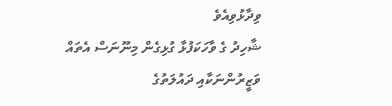ވިދާޅުވިއެވެ
ޝާހިދު ގެ ވާހަކަފުޅާ ގުޅިގެން މިނޫނަސް އެތައް ވަޒީރުންނަކާއި ދައުލަތުގެ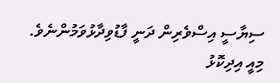ސިޔާސީ އިސްވެރިން ދަނީ ފާޑުވިދާޅުވަމުންނެވެ. މިއީ އިދިކޮޅު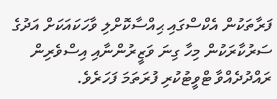ފަރާތަކުން އެކްސްގައި ޙިއްސާކޮށްލި ވާހަކައަކަށް އަދުގެ ސަރުކާރަކުން މިހާ ގިނަ ވަޒީރުންނާއި އިސްވެރިން ރައްދުދެއްވާ ޓްވީޓުކުރި ފުރަތަމަ ފަހަރެވެ.